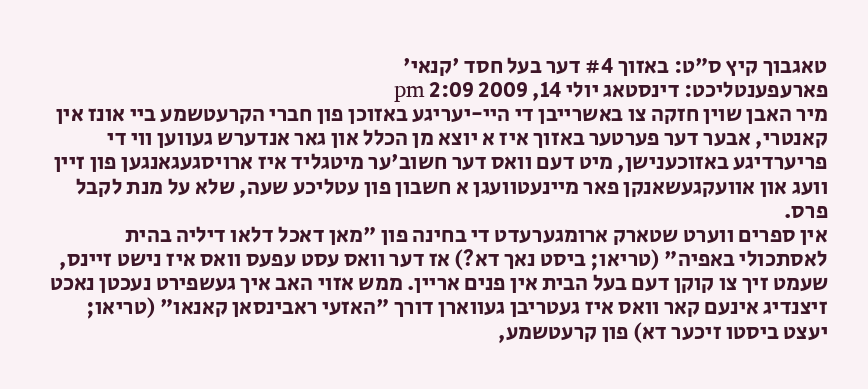טאגבוך קיץ ס"ט: באזוך #4 דער בעל חסד 'קנאי'
פארעפענטליכט: דינסטאג יולי 14, 2009 2:09 pm
מיר האבן שוין חזקה צו באשרייבן די היי-יעריגע באזוכן פון חברי הקרעטשמע ביי אונז אין קאנטרי, אבער דער פערטער באזוך איז א יוצא מן הכלל און גאר אנדערש געווען ווי די פריערדיגע באזוכענישן, מיט דעם וואס דער חשוב'ער מיטגליד איז ארויסגעגאנגען פון זיין וועג און אוועקגעשאנקן פאר מיינעטוועגן א חשבון פון עטליכע שעה, שלא על מנת לקבל פרס.
אין ספרים ווערט שטארק ארומגערעדט די בחינה פון "מאן דאכל דלאו דיליה בהית לאסתכולי באפיה" (טריאו; ביסט נאך דא?) אז דער וואס עסט עפעס וואס איז נישט זיינס, שעמט זיך צו קוקן דעם בעל הבית אין פנים אריין. ממש אזוי האב איך געשפירט נעכטן נאכט זיצנדיג אינעם קאר וואס איז געטריבן געווארן דורך "האזעי ראבינסאן קאנאו" (טריאו; יעצט ביסטו זיכער דא) פון קרעטשמע,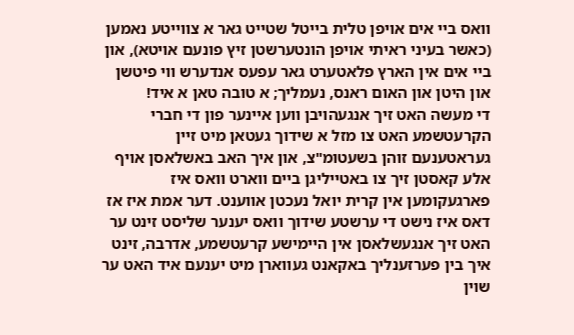וואס ביי אים אויפן טלית בייטל שטייט גאר א צווייטע נאמען (כאשר בעיני ראיתי אויפן הונטערשטן זיץ פונעם אויטא), און ביי אים אין הארץ פלאטערט גאר עפעס אנדערש ווי פיטשן און היטן און האום ראנס, נעמליך; א טובה טאן א איד!
די מעשה האט זיך אנגעהויבן ווען איינער פון די חברי הקרעטשמע האט צו מזל א שידוך געטאן מיט זיין געראטענעם זוהן בשעטומ"צ, און איך האב באשלאסן אויף אלע קאסטן זיך צו באטייליגן ביים ווארט וואס איז פארגעקומען אין קרית יואל נעכטן אווענט. דער אמת איז אז דאס איז נישט די ערשטע שידוך וואס יענער שליסט זינט ער האט זיך אנגעשלאסן אין היימישע קרעטשמע, אדרבה, זינט איך בין פערזענליך באקאנט געווארן מיט יענעם איד האט ער שוין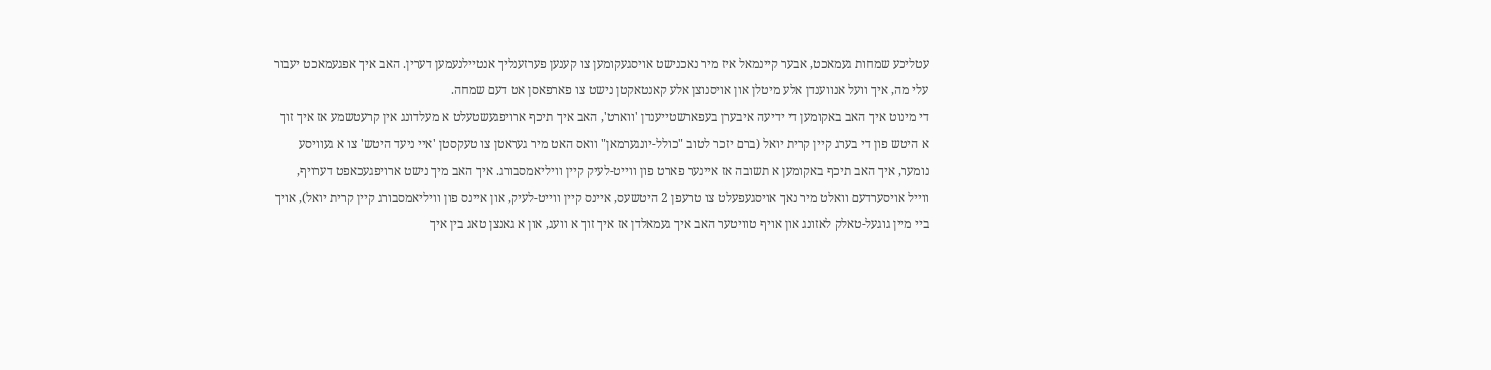עטליכע שמחות געמאכט, אבער קיינמאל איז מיר נאכנישט אויסגעקומען צו קענען פערזענליך אנטיילנעמען דערין. האב איך אפגעמאכט יעבור עלי מה, איך וועל אנווענדן אלע מיטלן און אויסנוצן אלע קאנטאקטן נישט צו פארפאסן אט דעם שמחה.
די מינוט איך האב באקומען די ידיעה איבערן בעפארשטייענדן 'ווארט', האב איך תיכף ארויפגעשטעלט א מעלדונג אין קרעטשמע אז איך זוך א היטש פון די בערג קיין קרית יואל (ברם יזכר לטוב "כולל-יונגערמאן" וואס האט מיר געראטן צו טעקסטן 'איי ניעד היטש' צו א געוויסע נומער, איך האב תיכף באקומען א תשובה אז איינער פארט פון ווייט-לעיק קיין וויליאמסבורג. איך האב מיך נישט ארויפגעכאפט דערויף, ווייל אויסערדעם וואלט מיר נאך אויסגעפעלט צו טרעפן 2 היטשעס, איינס קיין ווייט-לעיק, און איינס פון וויליאמסבורג קיין קרית יואל), אויך ביי מיין גוגעל-טאלק לאזונג און אויף טוויטער האב איך געמאלדן אז איך זוך א וועג, און א גאנצן טאג בין איך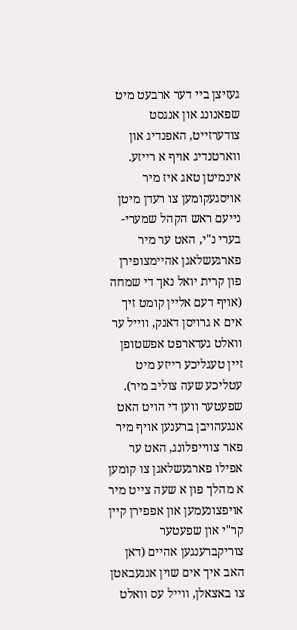געזיצן ביי דער ארבעט מיט שפאנונג און אנגסט צודערזייט, האפנדיג און ווארטנדיג אויף א רייזע.
אינמיטן טאג איז מיר אויסגעקומען צו רעדן מיטן נייעם ראש הקהל שמערי-בערי נ"י, האט ער מיר פארגעשלאגן אהיימצופירן פון קרית יואל נאך די שמחה (אויף דעם אליין קומט זיך אים א גרויסן דאנק, ווייל ער וואלט געדארפט אפשטופן זיין טעגליכע רייזע מיט עטליכע שעה צוליב מיר). שפעטער ווען די הויט האט אנגעהויבן ברענען אויף מיר פאר צווייפלונג, האט ער אפילו פארגעשלאגן צו קומען א מהלך פון א שעה צייט מיר אויפצונעמען און אפפירן קיין קר"י און שפעטער צוריקברענגען אהיים (דאן האב איך אים שוין אנגעבאטן צו באצאלן, ווייל עס וואלט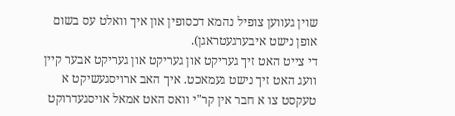שוין געווען צופיל נהמא דכסופין און איך וואלט עס בשום אופן נישט איבערגעטראגן).
די צייט האט זיך געריקט און געריקט און געריקט אבער קיין וועג האט זיך נישט געמאכט. איך האב ארויסגעשיקט א טעקסט צו א חבר אין קר"י וואס האט אמאל אויסגעדרוקט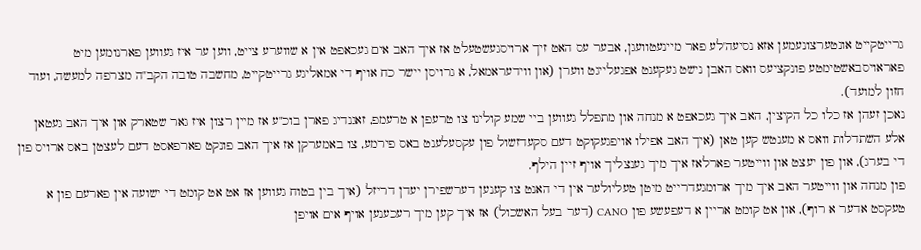גרייטקייט אונטערצונעמען אזא נסיעה'לע פאר מיינעטוועגן, אבער עס האט זיך ארויסגעשטעלט אז איך האב אים געכאפט אין א שווערע צייט, ווען ער איז געווען פארנומען מיט פאראויסבאשטימטע פונקציעס וואס האבן נישט געקענט אפגעלייגט ווערן (און ווידעראמאל, א גרויסן יישר כח אויף די אמאליגע גרייטקייט, מחשבה טובה הקב"ה מצרפה למעשה, ועוד חזון למועד).
נאכן זעהן אז כלו כל הקיצין, האב איך געכאפט א מנחה און מתפלל געווען ביי שמע קולינו צו טרעפן א טרעמפ, זאגנדיג פארן בוכ"ע אז מיין רצון איז גאר שטארק און איך האב געטאן אלע השתדלות וואס א מענטש קען טאן (איך האב אפילו אויפגעקוקט דעם סקעדזשול פון עקסעלענט באס פירמע, צו באמערקן אז איך האב פונקט פארפאסט דעם לעצטן באס ארויס פון די בערג), און פון יעצט און ווייטער פארלאז איך מיך גענצליך אויף זיין הילף.
פון מנחה און ווייטער האב איך מיך ארומגעדרייט מיטן טעליולער אין די האנט צו קענען דערשפירן יעדן דריזל (איך בין בטוח געווען אז אט אט קומט די ישועה אין פארעם פון א טעקסט אדער א רוף), און אט קומט אריין א דעפעשע פון CANO (דער בעל האשכול) אז איך קען מיך רעכענען אויף אים אויפן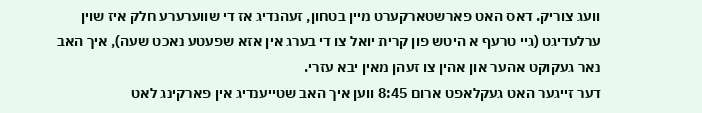וועג צוריק. דאס האט פארשטארקערט מיין בטחון, זעהנדיג אז די שווערערע חלק איז שוין ערלעדיגט (גיי טרעף א היטש פון קרית יואל צו די בערג אין אזא שפעטע נאכט שעה), איך האב נאר געקוקט אהער און אהין צו זעהן מאין יבא עזרי.
דער זייגער האט געקלאפט ארום 8:45 ווען איך האב שטייענדיג אין פארקינג לאט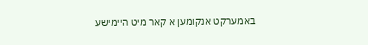באמערקט אנקומען א קאר מיט היימישע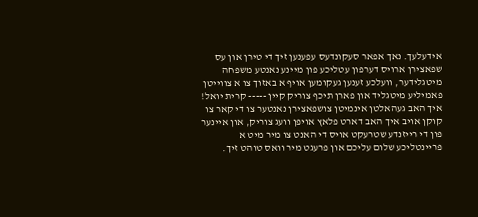אידעלעך. נאך אפאר סעקונדעס עפענען זיך די טירן און עס שפאצירן ארויס דערפון עטליכע פון מיינע נאנטע משפחה מיטגלידער, וועלכע זענען געקומען אויף א באזוך צו א צווייטן פאמיליע מיטגליד און פארן תיכף צוריק קיין ----- קרית יואל!
איך האב געהאלטן אינמיטן צושפאצירן נאנטער צו די קאר צו קוקן אויב איך האב דארט פלאץ אויפן וועג צוריק, און איינער פון די רייזנדע שטרעקט אויס די האנט צו מיר מיט א פריינטליכע שלום עליכם און פרעגט מיר וואס טוהט זיך.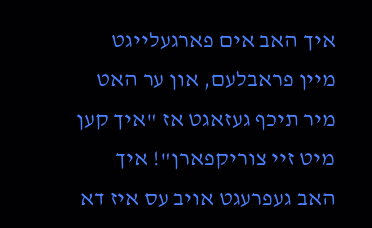איך האב אים פארגעלייגט מיין פראבלעם, און ער האט מיר תיכף געזאגט אז "איך קען מיט זיי צוריקפארן"! איך האב געפרעגט אויב עס איז דא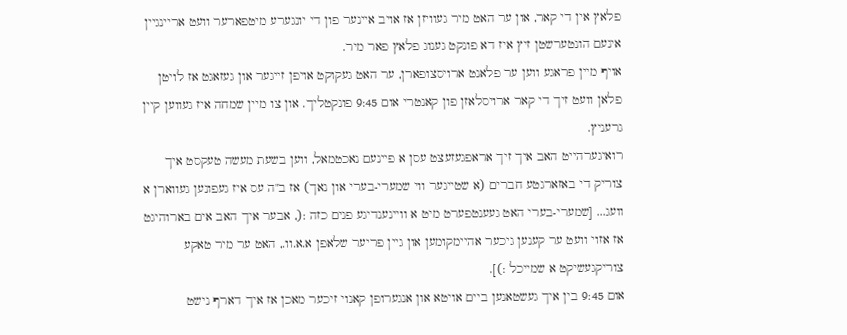פלאץ אין די קאר, און ער האט מיר געוויזן אז אויב איינער פון די יונגערע מיטפארער וועט אריינגיין אינעם הונטערשטן זיץ איז דא פונקט גענוג פלאץ פאר מיר.
אויף מיין פראגע ווען ער פלאנט ארויסצופארן, ער האט געקוקט אויפן זייגער און געזאגט אז לויטן פלאן וועט זיך די קאר ארויסלאזן פון קאנטרי אום 9:45 פונקטליך. און צו מיין שמחה איז געווען קיין גרעניץ.
רואיגערהייט האב איך זיך אראפגעזעצט עסן א פיינעם נאכטמאל, ווען בשעת מעשה טעקסט איך צוריק די באזארגטע חברים (א שטייגער ווי שמערי-בערי און נאך) אז ב"ה עס איז געפונען געווארן א וועג... [שמערי-בערי האט געענטפערט מיט א וויינענדיגע פנים כזה :(, אבער איך האב אים בארוהיגט אז אזוי וועט ער קענען גיכער אהיימקומען און גיין פריער שלאפן א.א.וו., האט ער מיר טאקע צוריקגעשיקט א שמייכל :)].
אום 9:45 בין איך געשטאנען ביים אויטא און אנגערופן קאנוי זיכער מאכן אז איך דארף נישט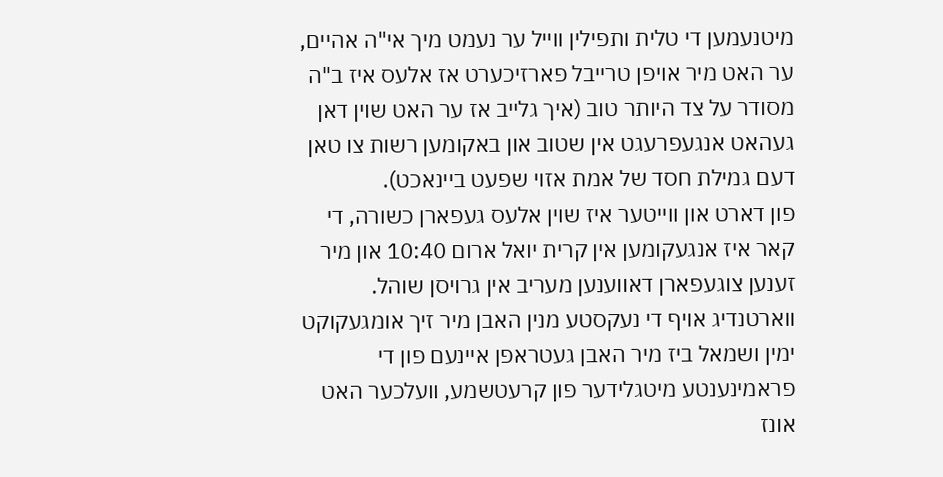מיטנעמען די טלית ותפילין ווייל ער נעמט מיך אי"ה אהיים, ער האט מיר אויפן טרייבל פארזיכערט אז אלעס איז ב"ה מסודר על צד היותר טוב (איך גלייב אז ער האט שוין דאן געהאט אנגעפרעגט אין שטוב און באקומען רשות צו טאן דעם גמילת חסד של אמת אזוי שפעט ביינאכט).
פון דארט און ווייטער איז שוין אלעס געפארן כשורה, די קאר איז אנגעקומען אין קרית יואל ארום 10:40 און מיר זענען צוגעפארן דאווענען מעריב אין גרויסן שוהל. ווארטנדיג אויף די נעקסטע מנין האבן מיר זיך אומגעקוקט ימין ושמאל ביז מיר האבן געטראפן איינעם פון די פראמינענטע מיטגלידער פון קרעטשמע, וועלכער האט אונז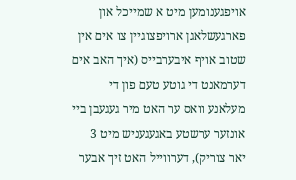אויפגענומען מיט א שמייכל און פארגעשלאגן ארויפצוגיין צו אים אין שטוב אויף איבערבייס (איך האב אים דערמאנט די גוטע טעם פון די מעלאנע וואס ער האט מיר געגעבן ביי אונזער ערשטע באגעגעניש מיט 3 יאר צוריק), דערווייל האט זיך אבער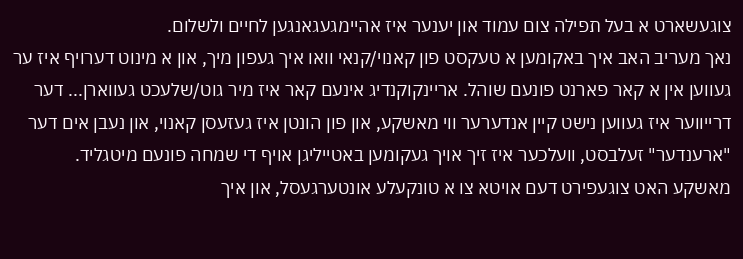צוגעשארט א בעל תפילה צום עמוד און יענער איז אהיימגעגאנגען לחיים ולשלום.
נאך מעריב האב איך באקומען א טעקסט פון קאנוי/קנאי וואו איך געפון מיך, און א מינוט דערויף איז ער געווען אין א קאר פארנט פונעם שוהל. אריינקוקנדיג אינעם קאר איז מיר גוט/שלעכט געווארן... דער דרייווער איז געווען נישט קיין אנדערער ווי מאשקע, און פון הונטן איז געזעסן קאנוי, און נעבן אים דער "ארענדער" זעלבסט, וועלכער איז זיך אויך געקומען באטייליגן אויף די שמחה פונעם מיטגליד.
מאשקע האט צוגעפירט דעם אויטא צו א טונקעלע אונטערגעסל, און איך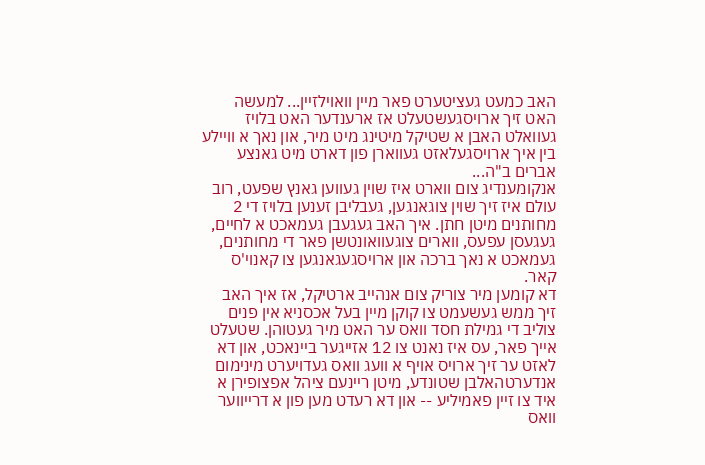האב כמעט געציטערט פאר מיין וואוילזיין... למעשה האט זיך ארויסגעשטעלט אז ארענדער האט בלויז געוואלט האבן א שטיקל מיטינג מיט מיר, און נאך א וויילע בין איך ארויסגעלאזט געווארן פון דארט מיט גאנצע אברים ב"ה...
אנקומענדיג צום ווארט איז שוין געווען גאנץ שפעט, רוב עולם איז זיך שוין צוגאנגען, געבליבן זענען בלויז די 2 מחותנים מיטן חתן. איך האב געגעבן געמאכט א לחיים, געגעסן עפעס, ווארים צוגעוואונטשן פאר די מחותנים, געמאכט א נאך ברכה און ארויסגעגאנגען צו קאנוי'ס קאר.
דא קומען מיר צוריק צום אנהייב ארטיקל, אז איך האב זיך ממש געשעמט צו קוקן מיין בעל אכסניא אין פנים צוליב די גמילת חסד וואס ער האט מיר געטוהן. שטעלט אייך פאר, עס איז נאנט צו 12 אזייגער ביינאכט, און דא לאזט ער זיך ארויס אויף א וועג וואס געדויערט מינימום אנדערטהאלבן שטונדע, מיטן ריינעם ציהל אפצופירן א איד צו זיין פאמיליע -- און דא רעדט מען פון א דרייווער וואס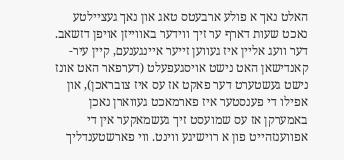האלט נאך א פולע ארבעטס טאג און נאך געציילטע נאכט שעות דארף ער זיך ווידער באווייזן אויפן דזשאב.
דער וועג אליין איז געווען זייער איינגענעם, קיין עיר-קאנדישאן האט נישט אויסגעפעלט (דערפאר האט אונז נישט געשטערט דער פאקט אז עס איז צובראכן), און אפילו די פענסטער איז פארמאכט געווארן נאכן באמערקן אז עס שמועסט זיך געשמאקער אין די אפווענזהייט פון א רוישיגע ווינט. ווי פארשטענדליך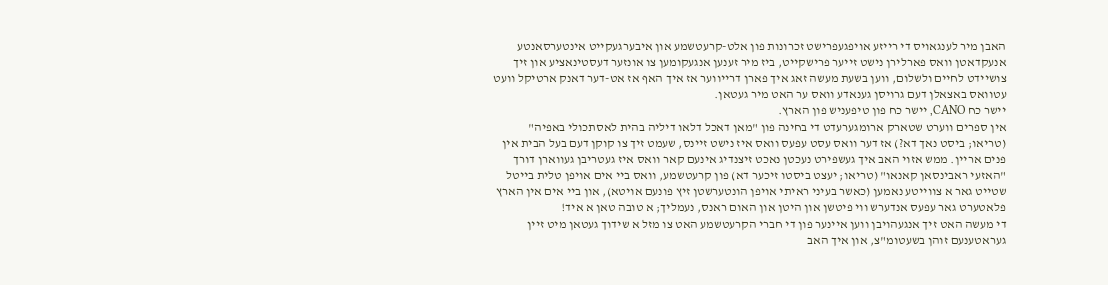האבן מיר לענגאויס די רייזע אויפגעפרישט זכרונות פון אלט-קרעטשמע און איבערגעקייט אינטערסאנטע אנעקדאטן וואס פארלירן נישט זייער פרישקייט, ביז מיר זענען אנגעקומען צו אונזער דעסטינאציע און זיך צושיידט לחיים ולשלום, ווען בשעת מעשה זאג איך פארן דרייווער אז איך האף אז אט-דער דאנק ארטיקל וועט עטוואס באצאלן דעם גרויסן גענאדע וואס ער האט מיר געטאן.
יישר כח CANO, יישר כח פון טיפעניש פון הארץ.
אין ספרים ווערט שטארק ארומגערעדט די בחינה פון "מאן דאכל דלאו דיליה בהית לאסתכולי באפיה" (טריאו; ביסט נאך דא?) אז דער וואס עסט עפעס וואס איז נישט זיינס, שעמט זיך צו קוקן דעם בעל הבית אין פנים אריין. ממש אזוי האב איך געשפירט נעכטן נאכט זיצנדיג אינעם קאר וואס איז געטריבן געווארן דורך "האזעי ראבינסאן קאנאו" (טריאו; יעצט ביסטו זיכער דא) פון קרעטשמע, וואס ביי אים אויפן טלית בייטל שטייט גאר א צווייטע נאמען (כאשר בעיני ראיתי אויפן הונטערשטן זיץ פונעם אויטא), און ביי אים אין הארץ פלאטערט גאר עפעס אנדערש ווי פיטשן און היטן און האום ראנס, נעמליך; א טובה טאן א איד!
די מעשה האט זיך אנגעהויבן ווען איינער פון די חברי הקרעטשמע האט צו מזל א שידוך געטאן מיט זיין געראטענעם זוהן בשעטומ"צ, און איך האב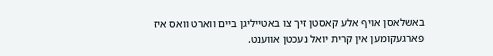באשלאסן אויף אלע קאסטן זיך צו באטייליגן ביים ווארט וואס איז פארגעקומען אין קרית יואל נעכטן אווענט.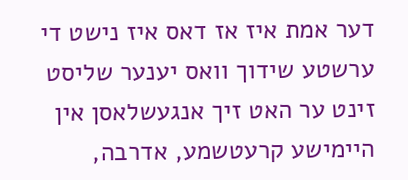דער אמת איז אז דאס איז נישט די ערשטע שידוך וואס יענער שליסט זינט ער האט זיך אנגעשלאסן אין היימישע קרעטשמע, אדרבה,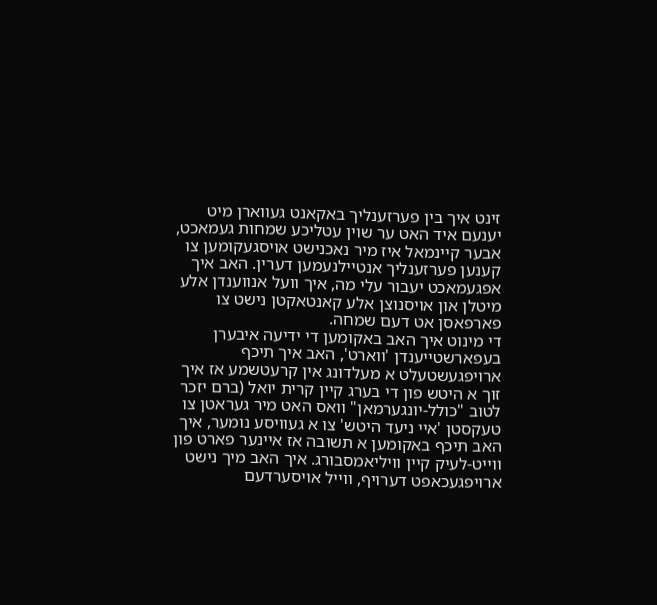זינט איך בין פערזענליך באקאנט געווארן מיט יענעם איד האט ער שוין עטליכע שמחות געמאכט, אבער קיינמאל איז מיר נאכנישט אויסגעקומען צו קענען פערזענליך אנטיילנעמען דערין. האב איך אפגעמאכט יעבור עלי מה, איך וועל אנווענדן אלע מיטלן און אויסנוצן אלע קאנטאקטן נישט צו פארפאסן אט דעם שמחה.
די מינוט איך האב באקומען די ידיעה איבערן בעפארשטייענדן 'ווארט', האב איך תיכף ארויפגעשטעלט א מעלדונג אין קרעטשמע אז איך זוך א היטש פון די בערג קיין קרית יואל (ברם יזכר לטוב "כולל-יונגערמאן" וואס האט מיר געראטן צו טעקסטן 'איי ניעד היטש' צו א געוויסע נומער, איך האב תיכף באקומען א תשובה אז איינער פארט פון ווייט-לעיק קיין וויליאמסבורג. איך האב מיך נישט ארויפגעכאפט דערויף, ווייל אויסערדעם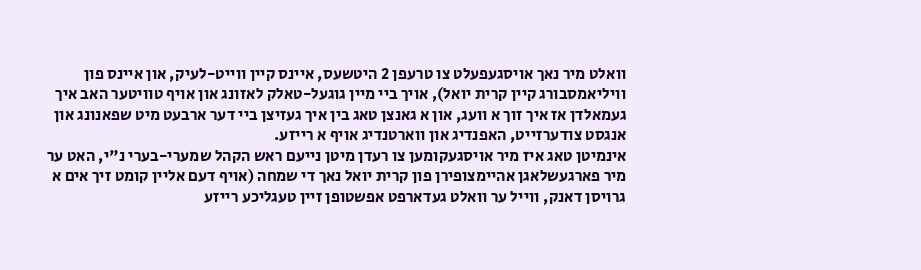וואלט מיר נאך אויסגעפעלט צו טרעפן 2 היטשעס, איינס קיין ווייט-לעיק, און איינס פון וויליאמסבורג קיין קרית יואל), אויך ביי מיין גוגעל-טאלק לאזונג און אויף טוויטער האב איך געמאלדן אז איך זוך א וועג, און א גאנצן טאג בין איך געזיצן ביי דער ארבעט מיט שפאנונג און אנגסט צודערזייט, האפנדיג און ווארטנדיג אויף א רייזע.
אינמיטן טאג איז מיר אויסגעקומען צו רעדן מיטן נייעם ראש הקהל שמערי-בערי נ"י, האט ער מיר פארגעשלאגן אהיימצופירן פון קרית יואל נאך די שמחה (אויף דעם אליין קומט זיך אים א גרויסן דאנק, ווייל ער וואלט געדארפט אפשטופן זיין טעגליכע רייזע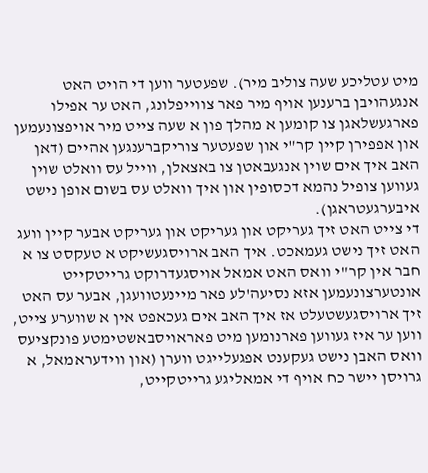מיט עטליכע שעה צוליב מיר). שפעטער ווען די הויט האט אנגעהויבן ברענען אויף מיר פאר צווייפלונג, האט ער אפילו פארגעשלאגן צו קומען א מהלך פון א שעה צייט מיר אויפצונעמען און אפפירן קיין קר"י און שפעטער צוריקברענגען אהיים (דאן האב איך אים שוין אנגעבאטן צו באצאלן, ווייל עס וואלט שוין געווען צופיל נהמא דכסופין און איך וואלט עס בשום אופן נישט איבערגעטראגן).
די צייט האט זיך געריקט און געריקט און געריקט אבער קיין וועג האט זיך נישט געמאכט. איך האב ארויסגעשיקט א טעקסט צו א חבר אין קר"י וואס האט אמאל אויסגעדרוקט גרייטקייט אונטערצונעמען אזא נסיעה'לע פאר מיינעטוועגן, אבער עס האט זיך ארויסגעשטעלט אז איך האב אים געכאפט אין א שווערע צייט, ווען ער איז געווען פארנומען מיט פאראויסבאשטימטע פונקציעס וואס האבן נישט געקענט אפגעלייגט ווערן (און ווידעראמאל, א גרויסן יישר כח אויף די אמאליגע גרייטקייט,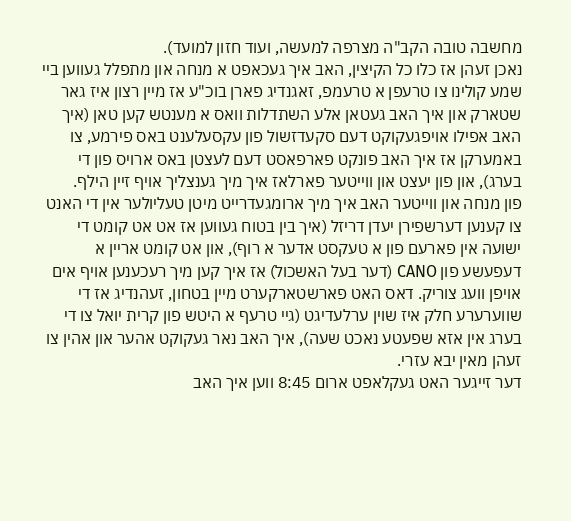מחשבה טובה הקב"ה מצרפה למעשה, ועוד חזון למועד).
נאכן זעהן אז כלו כל הקיצין, האב איך געכאפט א מנחה און מתפלל געווען ביי שמע קולינו צו טרעפן א טרעמפ, זאגנדיג פארן בוכ"ע אז מיין רצון איז גאר שטארק און איך האב געטאן אלע השתדלות וואס א מענטש קען טאן (איך האב אפילו אויפגעקוקט דעם סקעדזשול פון עקסעלענט באס פירמע, צו באמערקן אז איך האב פונקט פארפאסט דעם לעצטן באס ארויס פון די בערג), און פון יעצט און ווייטער פארלאז איך מיך גענצליך אויף זיין הילף.
פון מנחה און ווייטער האב איך מיך ארומגעדרייט מיטן טעליולער אין די האנט צו קענען דערשפירן יעדן דריזל (איך בין בטוח געווען אז אט אט קומט די ישועה אין פארעם פון א טעקסט אדער א רוף), און אט קומט אריין א דעפעשע פון CANO (דער בעל האשכול) אז איך קען מיך רעכענען אויף אים אויפן וועג צוריק. דאס האט פארשטארקערט מיין בטחון, זעהנדיג אז די שווערערע חלק איז שוין ערלעדיגט (גיי טרעף א היטש פון קרית יואל צו די בערג אין אזא שפעטע נאכט שעה), איך האב נאר געקוקט אהער און אהין צו זעהן מאין יבא עזרי.
דער זייגער האט געקלאפט ארום 8:45 ווען איך האב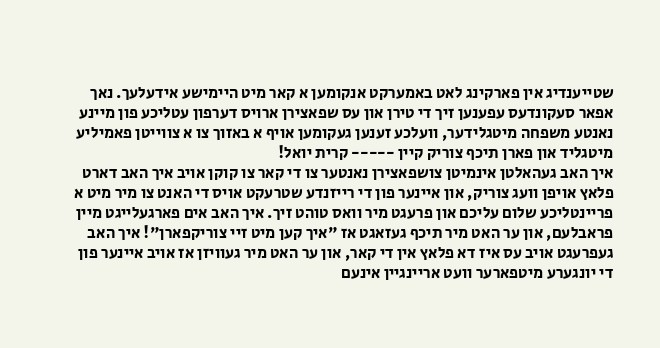שטייענדיג אין פארקינג לאט באמערקט אנקומען א קאר מיט היימישע אידעלעך. נאך אפאר סעקונדעס עפענען זיך די טירן און עס שפאצירן ארויס דערפון עטליכע פון מיינע נאנטע משפחה מיטגלידער, וועלכע זענען געקומען אויף א באזוך צו א צווייטן פאמיליע מיטגליד און פארן תיכף צוריק קיין ----- קרית יואל!
איך האב געהאלטן אינמיטן צושפאצירן נאנטער צו די קאר צו קוקן אויב איך האב דארט פלאץ אויפן וועג צוריק, און איינער פון די רייזנדע שטרעקט אויס די האנט צו מיר מיט א פריינטליכע שלום עליכם און פרעגט מיר וואס טוהט זיך. איך האב אים פארגעלייגט מיין פראבלעם, און ער האט מיר תיכף געזאגט אז "איך קען מיט זיי צוריקפארן"! איך האב געפרעגט אויב עס איז דא פלאץ אין די קאר, און ער האט מיר געוויזן אז אויב איינער פון די יונגערע מיטפארער וועט אריינגיין אינעם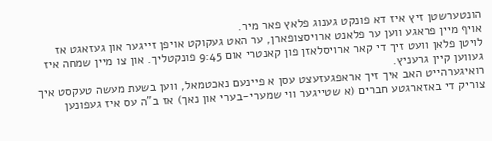הונטערשטן זיץ איז דא פונקט גענוג פלאץ פאר מיר.
אויף מיין פראגע ווען ער פלאנט ארויסצופארן, ער האט געקוקט אויפן זייגער און געזאגט אז לויטן פלאן וועט זיך די קאר ארויסלאזן פון קאנטרי אום 9:45 פונקטליך. און צו מיין שמחה איז געווען קיין גרעניץ.
רואיגערהייט האב איך זיך אראפגעזעצט עסן א פיינעם נאכטמאל, ווען בשעת מעשה טעקסט איך צוריק די באזארגטע חברים (א שטייגער ווי שמערי-בערי און נאך) אז ב"ה עס איז געפונען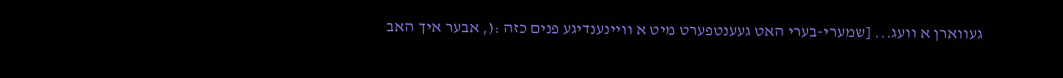געווארן א וועג... [שמערי-בערי האט געענטפערט מיט א וויינענדיגע פנים כזה :(, אבער איך האב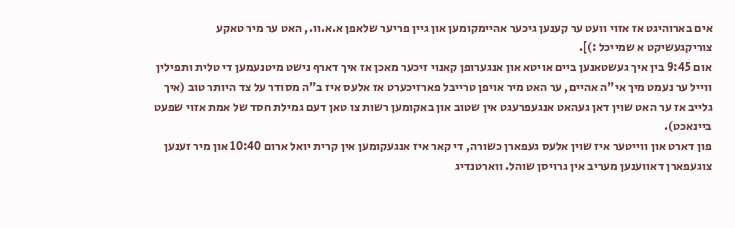אים בארוהיגט אז אזוי וועט ער קענען גיכער אהיימקומען און גיין פריער שלאפן א.א.וו., האט ער מיר טאקע צוריקגעשיקט א שמייכל :)].
אום 9:45 בין איך געשטאנען ביים אויטא און אנגערופן קאנוי זיכער מאכן אז איך דארף נישט מיטנעמען די טלית ותפילין ווייל ער נעמט מיך אי"ה אהיים, ער האט מיר אויפן טרייבל פארזיכערט אז אלעס איז ב"ה מסודר על צד היותר טוב (איך גלייב אז ער האט שוין דאן געהאט אנגעפרעגט אין שטוב און באקומען רשות צו טאן דעם גמילת חסד של אמת אזוי שפעט ביינאכט).
פון דארט און ווייטער איז שוין אלעס געפארן כשורה, די קאר איז אנגעקומען אין קרית יואל ארום 10:40 און מיר זענען צוגעפארן דאווענען מעריב אין גרויסן שוהל. ווארטנדיג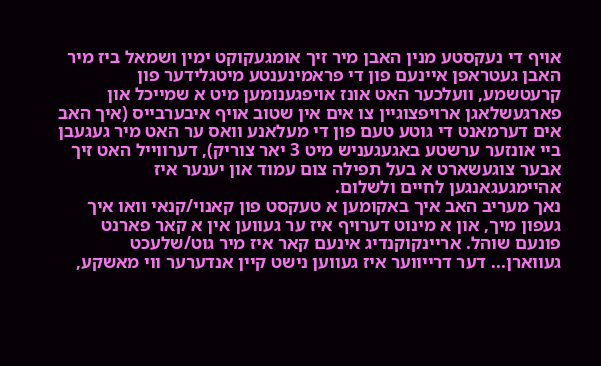אויף די נעקסטע מנין האבן מיר זיך אומגעקוקט ימין ושמאל ביז מיר האבן געטראפן איינעם פון די פראמינענטע מיטגלידער פון קרעטשמע, וועלכער האט אונז אויפגענומען מיט א שמייכל און פארגעשלאגן ארויפצוגיין צו אים אין שטוב אויף איבערבייס (איך האב אים דערמאנט די גוטע טעם פון די מעלאנע וואס ער האט מיר געגעבן ביי אונזער ערשטע באגעגעניש מיט 3 יאר צוריק), דערווייל האט זיך אבער צוגעשארט א בעל תפילה צום עמוד און יענער איז אהיימגעגאנגען לחיים ולשלום.
נאך מעריב האב איך באקומען א טעקסט פון קאנוי/קנאי וואו איך געפון מיך, און א מינוט דערויף איז ער געווען אין א קאר פארנט פונעם שוהל. אריינקוקנדיג אינעם קאר איז מיר גוט/שלעכט געווארן... דער דרייווער איז געווען נישט קיין אנדערער ווי מאשקע,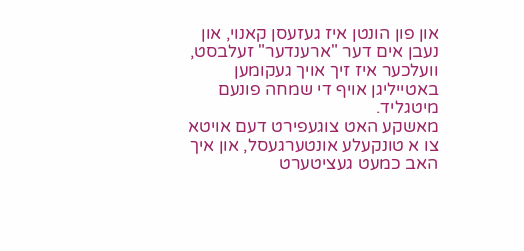און פון הונטן איז געזעסן קאנוי, און נעבן אים דער "ארענדער" זעלבסט, וועלכער איז זיך אויך געקומען באטייליגן אויף די שמחה פונעם מיטגליד.
מאשקע האט צוגעפירט דעם אויטא צו א טונקעלע אונטערגעסל, און איך האב כמעט געציטערט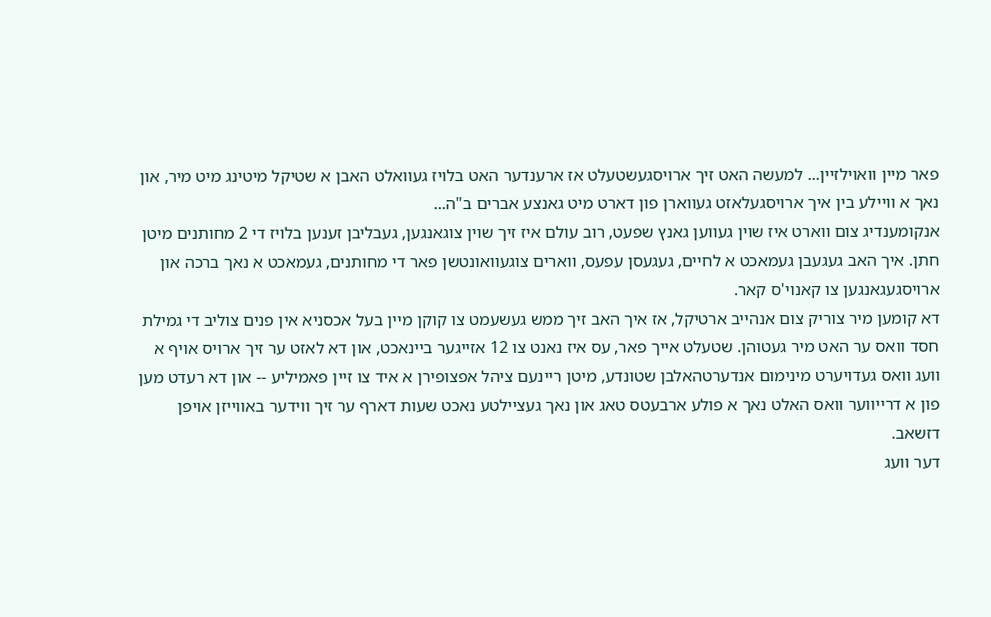פאר מיין וואוילזיין... למעשה האט זיך ארויסגעשטעלט אז ארענדער האט בלויז געוואלט האבן א שטיקל מיטינג מיט מיר, און נאך א וויילע בין איך ארויסגעלאזט געווארן פון דארט מיט גאנצע אברים ב"ה...
אנקומענדיג צום ווארט איז שוין געווען גאנץ שפעט, רוב עולם איז זיך שוין צוגאנגען, געבליבן זענען בלויז די 2 מחותנים מיטן חתן. איך האב געגעבן געמאכט א לחיים, געגעסן עפעס, ווארים צוגעוואונטשן פאר די מחותנים, געמאכט א נאך ברכה און ארויסגעגאנגען צו קאנוי'ס קאר.
דא קומען מיר צוריק צום אנהייב ארטיקל, אז איך האב זיך ממש געשעמט צו קוקן מיין בעל אכסניא אין פנים צוליב די גמילת חסד וואס ער האט מיר געטוהן. שטעלט אייך פאר, עס איז נאנט צו 12 אזייגער ביינאכט, און דא לאזט ער זיך ארויס אויף א וועג וואס געדויערט מינימום אנדערטהאלבן שטונדע, מיטן ריינעם ציהל אפצופירן א איד צו זיין פאמיליע -- און דא רעדט מען פון א דרייווער וואס האלט נאך א פולע ארבעטס טאג און נאך געציילטע נאכט שעות דארף ער זיך ווידער באווייזן אויפן דזשאב.
דער וועג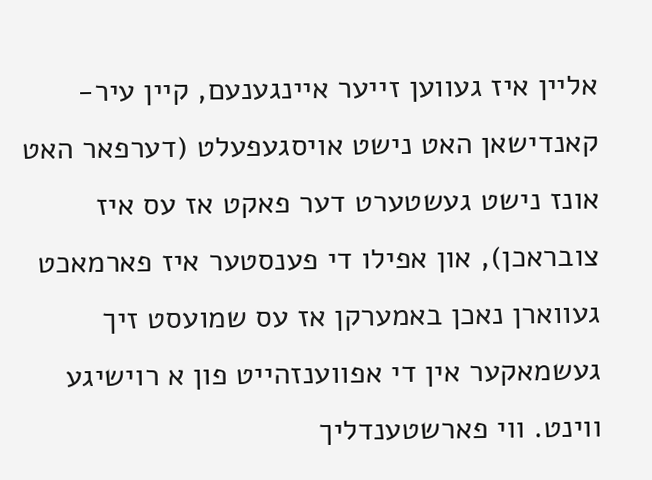אליין איז געווען זייער איינגענעם, קיין עיר-קאנדישאן האט נישט אויסגעפעלט (דערפאר האט אונז נישט געשטערט דער פאקט אז עס איז צובראכן), און אפילו די פענסטער איז פארמאכט געווארן נאכן באמערקן אז עס שמועסט זיך געשמאקער אין די אפווענזהייט פון א רוישיגע ווינט. ווי פארשטענדליך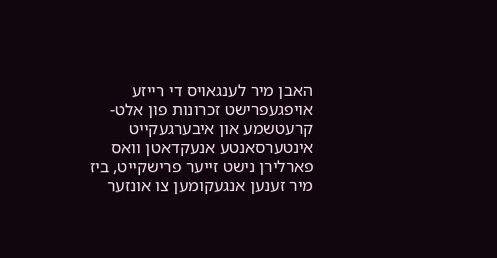האבן מיר לענגאויס די רייזע אויפגעפרישט זכרונות פון אלט-קרעטשמע און איבערגעקייט אינטערסאנטע אנעקדאטן וואס פארלירן נישט זייער פרישקייט, ביז מיר זענען אנגעקומען צו אונזער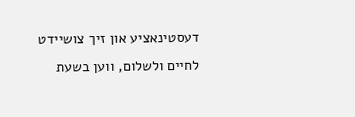דעסטינאציע און זיך צושיידט לחיים ולשלום, ווען בשעת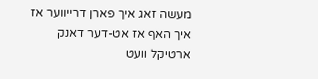מעשה זאג איך פארן דרייווער אז איך האף אז אט-דער דאנק ארטיקל וועט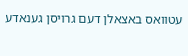עטוואס באצאלן דעם גרויסן גענאדע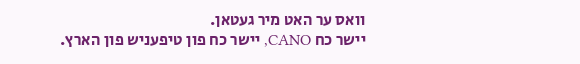וואס ער האט מיר געטאן.
יישר כח CANO, יישר כח פון טיפעניש פון הארץ.